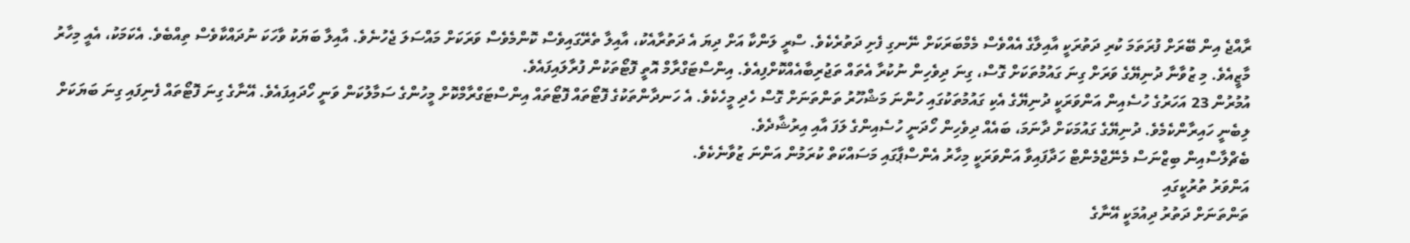ރާއްޖެ އިން ބޭރަށް ފުރަތަމަ ކުރި ދަތުރަކީ އާއިލާގެ އެއްވެސް މެމްބަރަކަށް ނޭނގި ފެށި ދަތުރެކެވެ. ސްރީ ލަންކާ އަށް ދިޔަ އެ ދަތުރާއެކު، އާއިލާ ތެރޭގައިވެސް ކޮންމެވެސް ވަރަކަށް މައްސަލަ ޖެހުނެވެ. އާއިލާ ބަޔަކު ވާހަކަ ނުދައްކާވެސް ތިއްބެވެ. އެކަމަކު، އެއީ މިހާރު މާޒީއެވެ. މި ޒުވާނާ ދުނިޔޭގެ ވަރަށް ގިނަ ގައުމުތަކަށް ގޮސް، ގިނަ ދިވެހިން ނުކުރާ އެތައް ތަޖުރިބާއެއްކޮށްފިއެވެ. އިންސްޓަގްރާމް އޮތީ ފޮޓޯތަކުން ފުރާލައިފައެވެ.
އުމުރުން 23 އަހަރުގެ ހުސެއިން އަންވަރަކީ ދުނިޔޭގެ އެކި ގައުމުތަކުގައި ހުންނަ މަޝްހޫރު ތަންތަނަށް ގޮސް ހެދި މީހެކެވެ. އެ ހަނދާންތަކުގެ ފޮޓޯތައް ފޮޓޯތައް އިންސްޓަގްރާމްކޮށް މީހުންގެ ސަމާލުކަން ވަނީ ހޯދައިފައެވެ. އޭނާގެ ގިނަ ފޮޓޯތައް ފެނިފައި ގިނަ ބަޔަކަށް ލިބެނީ ހައިރާންކެމެވެ. ދުނިޔޭގެ ގައުމަކަށް ދާނަމަ، ބައެއް ދިވެހިން ހޯދަނީ ހުސެއިންގެ ލަފަ އާއި އިރުޝާދެވެ.
ބެޗްލާސްއިން ބިޒްނަސް މެނޭޖްމެންޓް ހަދާފައިވާ އަންވަރަކީ މިހާރު އެންސްޕާގައި މަސައްކަތް ކުރަމުން އަންނަ ޒުވާނެކެވެ.
އަންވަރު ތުރުކީގައި
ތަންތަނަށް ދަތުރު ދިއުމަކީ އޭނާގެ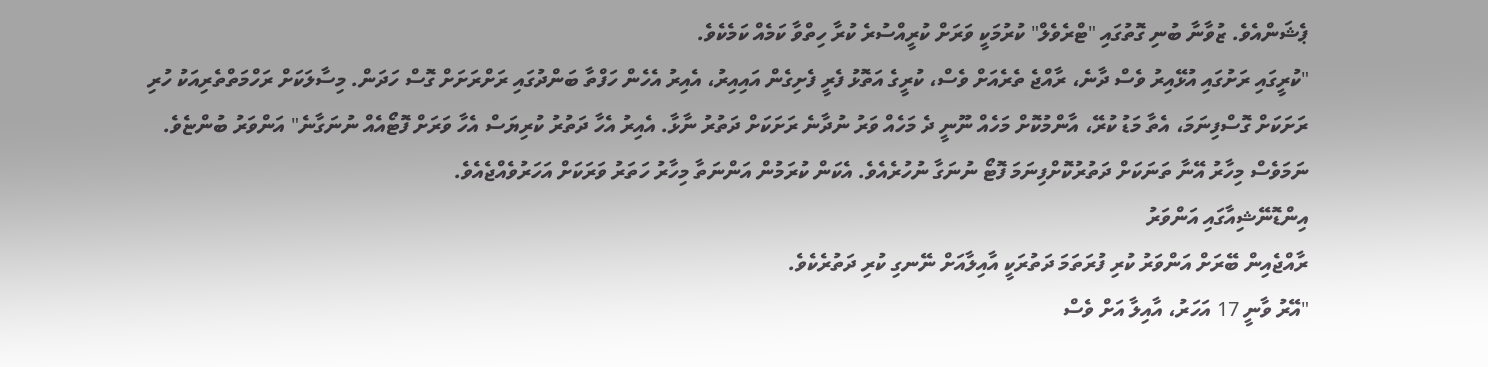ޕެޝަންއެވެ. ޒުވާނާ ބުނި ގޮތުގައި "ޓްރެވެލް" ކުރުމަކީ ވަރަށް ކުރީއްސުރެ ކުރާ ހިތްވާ ކަމެއް ކަމެކެވެ.
"ކުރީގައި ރަށުގައި އުޅޭއިރު ވެސް ދާނެ، ރާއްޖެ ތެރެއަށް ވެސް، ކުރީގެ އަތޮޅު ފެރީ ފެށިގެން އައިއިރު، އެއިރު އެހެން ހަފްތާ ބަންދުގައި ރަށްރަށަށް ގޮސް ހަދަން. މިސާލަކަށް ރަހްމަތްތެރިއަކު ހުރި ރަށަކަށް ގޮސްފިނަމަ، އެތާ މަޑު ކުރޭ، އާންމުކޮށް މަހެއް ނޫނީ ދެ މަހެއް ވަރު ނުދާނެ ރަށަކަށް ދަތުރު ނާޅާ. އެއިރު އެހާ ދަތުރު ކުރިޔަސް އެހާ ވަރަށް ފޮޓޯއެއް ނުނަގާނެ" އަންވަރު ބުންޏެވެ.
ނަމަވެސް މިހާރު އޭނާ ތަނަކަށް ދަތުރުކޮށްފިނަމަ ފޮޓޯ ނުނަގާ ނުހުރެއެވެ. އެކަން ކުރަމުން އަންނަތާ މިހާރު ހަތަރު ވަރަކަށް އަހަރުވެއްޖެއެވެ.
އިންޑޮނޭޝިއާގައި އަންވަރު
ރާއްޖެއިން ބޭރަށް އަންވަރު ކުރި ފުރަތަމަ ދަތުރަކީ އާއިލާއަށް ނޭނގި ކުރި ދަތުރެކެވެ.
"އޭރު ވާނީ 17 އަހަރު، އާއިލާ އަށް ވެސް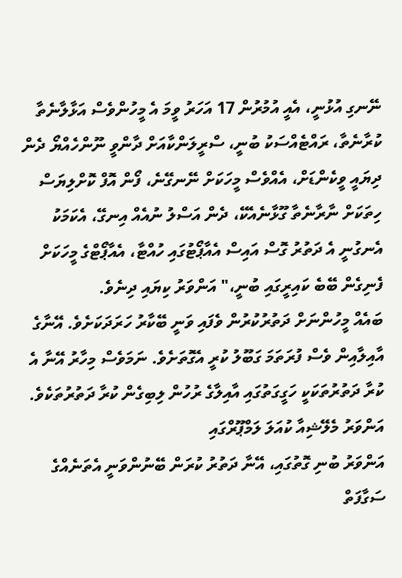ނޭނގި އުޅުނީ، އެއީ އުމުރުން 17 އަހަރު ވީމަ އެ މީހުންވެސް އަޅާލާނެތާ ކުރާނެތާ، ރައްޓެއްސަކު ބުނީ، ސްރީލަންކާއަށް ދާންވީ ނޫންހެއްޔޯ ދެން ދިޔައީ ވީކެންޑަށް، އެއްވެސް މީހަކަށް ނޭނގޭނެ، ފޯން އޮފް ކޮށްލިޔަސް ހިތަކަށް ނާރާނެތާ ގޫޅާނެއެކޭ، ދެން އަސްލު ނުއެއް އިނގޭ، އެކަމަކު އެނގުނީ އެ ދަތުރު ގޮސް އައިސް އެއާޕޯޓުގައި ހުއްޓާ، އެއާޕޯޓްގެ މީހަކަށް ފެނިގެން ބޭބެ ކައިރީގައި ބުނީ،" އަންވަރު ކިޔައި ދިނެވެ.
ބައެއް މީހުންނަށް ދަތުރުކުރުން ވެފައި ވަނީ ބޭކާރު ހަރަދަކަށެވެ. އޭނާގެ އާއިލާއިން ވެސް ފުރަތަމަ ގަބޫލު ކުރީ އެގޮތަށެވެ. ނަމަވެސް މިހާރު އޭނާ އެ ކުރާ ދަތުރުތަކަކީ ހަގީގަތުގައި އާއިލާގެ ރުހުން ލިބިގެން ކުރާ ދަތުރުތަކެވެ.
އަންވަރު މެލޭޝިއާ ކުއަލަ ލަމްޕޫރްގައި
އަންވަރު ބުނި ގޮތުގައި، އޭނާ ދަތުރު ކުރަން ބޭނުންވަނީ އެތަނެއްގެ ސަގާފަތް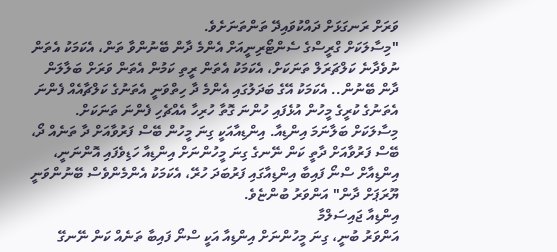ވަރަށް ރަނގަޅަށް ދައްކުވައިދޭ ތަންތަނަށެވެ.
"މިސާލަކަށް ގްރީސްގެ ސެންޓޯރިނީއަށް އެންމެ ދާން ބޭނުންވާ ތަން، އެކަމަކު އެތަން ނުވެދާނެ ކަލްޗަރަލް ތަނަކަށް، އެކަމަކު އެތަން ރީތި ކަމުން އެތަން ވަރަށް ބަލާލަން ދާން ބޭނުން.. އެކަމަކު އޭގެ ބަދަލުގައި އެންމެ ދާ ހިތްވަނީ އެތަނުގެ ކަލްޗާއެއް ފެންނަ އެތަނުގެ ކުރީގެ މީހުން އުޅެފައި ހުންނަ ގޮތާ ހުރިހާ އެއްޗެހި ފެންނަ ތަނަކަށް. މިސާލަކަށް ބަލާނަމަ އިންޑިއާ. އިންޑިއާއަކީ ގިނަ މީހުން ބޭސް ފަރުވާއަށް ދާ ތަނެއް ދޯ، ބޭސް ފަރުވާއަށް ދާތީ ކަން ނޭނގެ ގިނަ މީހުންނަށް އިންޑިއާ ހަޑިވެފައި އޮންނަނީ، އިންޑިއާށް ސްނޯ ފައިބާ އިންޑިއާގައި ފަރުބަދަ ހުރޭ، އެކަމަކު އެންމެންވެސް ބޭނުންވަނީ ޔޫރަޕަށް ދާން" އަންވަރު ބުންޏެވެ.
އިންޑިއާ ޖައިސަލްމާ
އަންވަރު ބުނީ، ގިނަ މީހުންނަށް އިންޑިއާ އަކީ ސްނޯ ފައިބާ ތަނެއް ކަން ނޭނގޭ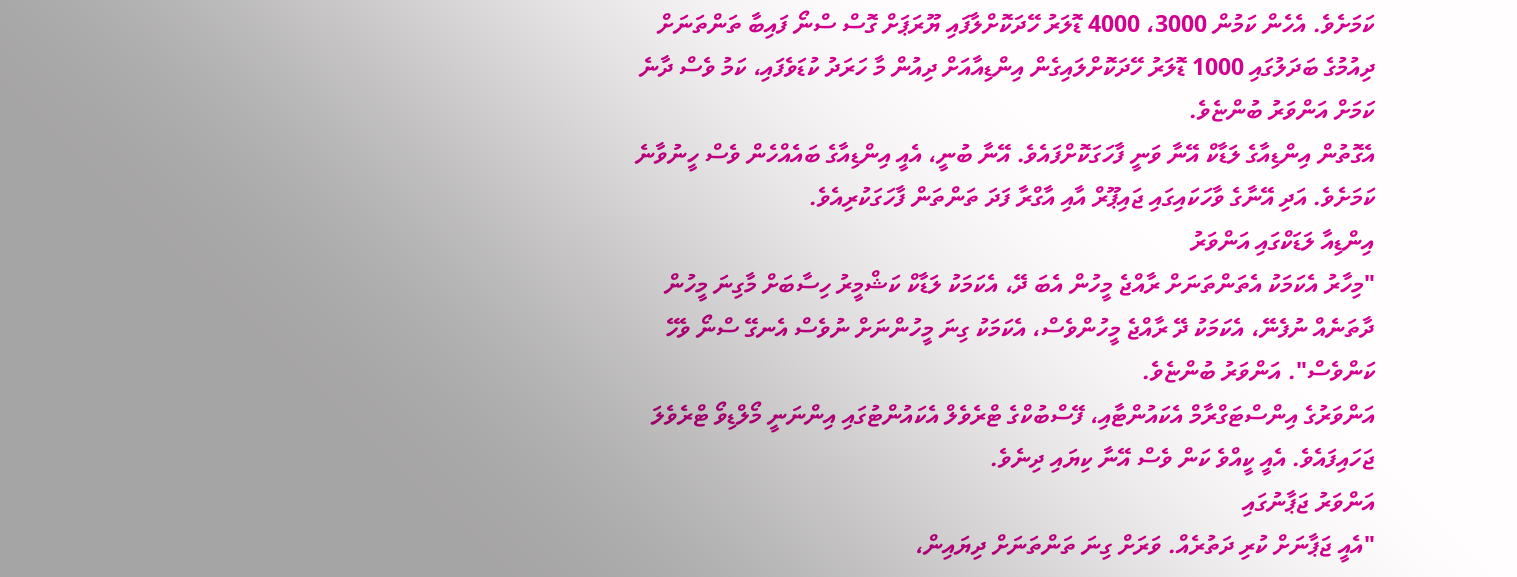ކަމަށެވެ. އެހެން ކަމުން 3000، 4000 ޑޮލަރު ހޭދަކޮށްލާފައި ޔޫރަޕަށް ގޮސް ސްނޯ ފައިބާ ތަންތަނަށް ދިއުމުގެ ބަދަލުގައި 1000 ޑޮލަރު ހޭދަކޮށްލައިގެން އިންޑިއާއަށް ދިއުން މާ ހަރަދު ކުޑަވެފައި، ކަމު ވެސް ދާނެ ކަމަށް އަންވަރު ބުންޏެވެ.
އެގޮތުން އިންޑިއާގެ ލަޑާކް އޭނާ ވަނީ ފާހަގަކޮށްފައެވެ. އޭނާ ބުނީ، އެއީ އިންޑިއާގެ ބައެއްހެން ވެސް ހީނުވާނެ ކަމަށެވެ. އަދި އޭނާގެ ވާހަކައިގައި ޖައިޕޫރް އާއި އާގްރާ ފަދަ ތަންތަން ފާހަގަކުރިއެވެ.
އިންޑިއާ ލަޑަކްގައި އަންވަރު
"މިހާރު އެކަމަކު އެތަންތަނަށް ރާއްޖެ މީހުން އެބަ ދޭ، އެކަމަކު ލަޑާކް ކަޝްމީރު ހިސާބަށް މާގިނަ މީހުން ދާތަނެއް ނުފެނޭ، އެކަމަކު ދޭ ރާއްޖެ މީހުންވެސް، އެކަމަކު ގިނަ މީހުންނަށް ނުވެސް އެނގޭ ސްނޯ ވެހޭ ކަންވެސް". އަންވަރު ބުންޏެވެ.
އަންވަރުގެ އިންސްޓަގްރާމް އެކައުންޓާއި، ފޭސްބުކްގެ ޓްރެވެލް އެކައުންޓުގައި އިންނަނީ މޯލްޑިވޯ ޓްރެވެލަ ޖަހައިފައެވެ. އެއީ ކީއްވެ ކަން ވެސް އޭނާ ކިޔައި ދިނެވެ.
އަންވަރު ޖަޕާނުގައި
"އެއީ ޖަޕާނަށް ކުރި ދަތުރެއް. ވަރަށް ގިނަ ތަންތަނަށް ދިޔައިން،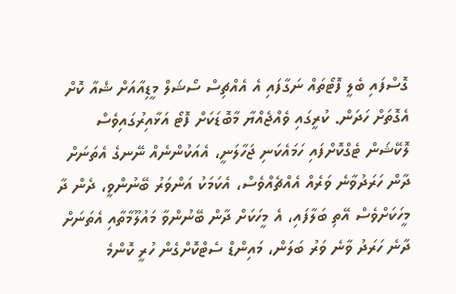ގޮސްފައި ބެލީ ފޮޓޯތައް ނަގާފައި އެ އެއްޗިސް ސޯޝަލް މީޑިއާއަށް ޝެއާ ކޮށް އެގޮތަށް ހަދަން. ކުރީގައި ވެއްޖެއްޔާ މާބޮޑަކަށް ފޮޓޯ އަޅާއިރުގައިވެސް ލޮކޭޝަން ޓެގްކޮށްފައި ހަމައެކަނި ޖަހާލަނީ، އެއަކުންނެއް ނޭނގެ އެތަނަށް ދާން ހަރަދުވާނެ ވަރެއް އެއްޗެއްވެސް، އެކަމަކު އަންވަރު ބޭނުންވީ، ދެން ދާ މީހަކަށްވެސް އޭތި ބަލާފައި، އެ މީހަކަށް ދާން ބޭނުންވާ މައުލޫމާތާއި އެތަނަށް ދާނެ ހަރަދު ވާނެ ވަރު ބަލަން، މައިންޑް ސެޓްކޮށްގެން ހުރީ ކޮންމެ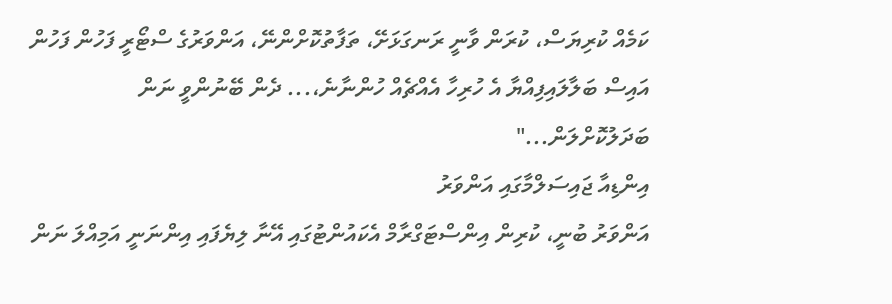ކަމެއް ކުރިޔަސް، ކުރަން ވާނީ ރަނގަޅަށޭ، ތަފާތުކޮށްންނޭ، އަންވަރުގެ ސްޓޯރީ ފަހުން ފަހުން އައިސް ބަލާލައިފިއްޔާ އެ ހުރިހާ އެއްޗެއް ހުންނާނެ،... ދެން ބޭނުންވީ ނަން ބަދަލުކޮށްލަން..."
އިންޑިއާ ޖައިސަލްމާގައި އަންވަރު
އަންވަރު ބުނީ، ކުރިން އިންސްޓަގްރާމް އެކައުންޓުގައި އޭނާ ލިޔެފައި އިންނަނީ އަމިއްލަ ނަން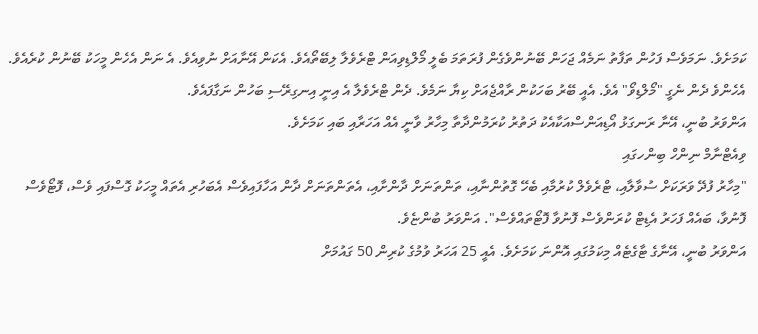ކަމަށެވެ. ނަމަވެސް ފަހުން ތަފާތު ނަމެއް ޖަހަން ބޭނުންވެގެން ފުރަތަމަ ބެލީ މޯލްޑިވިއަން ޓްރެވެލާ ލިބޭތޯއެވެ. އެކަން އޭނާއަށް ނުވިއެވެ. އެ ނަން އެހެން މީހަކު ބޭނުން ކުރެއެވެ. އެހެންވެ ދެން ނެގީ "މޯލްޑިވޯ" އެވެ. އެއީ ބޭރު ބަހަކުން ރާއްޖެއަށް ކިޔާ ނަމެވެ. ދެން ޓްރެވެލާ އެ އިނީ އިނގިރޭސި ބަހުން ނަގާފައެވެ.
އަންވަރު ބުނީ، އޭނާ ރަނގަޅު އޯޑިއަންސްއަކާއެކު ދަތުރު ކުރަމުންދާތާ މިހާރު ވާނީ އެއް އަހަރާއި ބައި ކަމަށެވެ.
ވިއެޓްނާމް ނިންހް ބިންހގައި
"މިހާރު ފުދޭ ވަރަކަށް ސުވާލާއި، ޓްރެވެލް ކުރުމާއި ބެހޭ ގޮތުންނާއި، ތަންތަނަށް ދާންށާއި، އެތަންތަނަށް ދާން އަހާފައިވެސް އެބަހުރި އެތައް މީހަކު ގޮސްފައި ވެސް، ފޮޓޯވެސް ފޮނުވާ، ބައެއް ފަހަރު އެޑިޓް ކުރަންވެސް ފޮނުވާ ފޮޓޯތައްވެސް". އަންވަރު ބުންޏެވެ.
އަންވަރު ބުނީ، އޭނާގެ ޓާގެޓެއް މިކަމުގައި އޮންނަ ކަމަށެވެ. އެއީ 25 އަހަރު ވުމުގެ ކުރިން 50 ގައުމަށް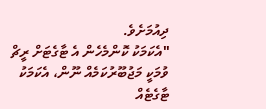ދިއުމަށެވެ.
"އެކަމަކު ކޮންމެހެން އެ ޓާގެޓަށް ރީޗް ވުމަކީ މަޖުބޫރުކަމެއް ނޫން، އެކަމަކު ޓާގެޓެއް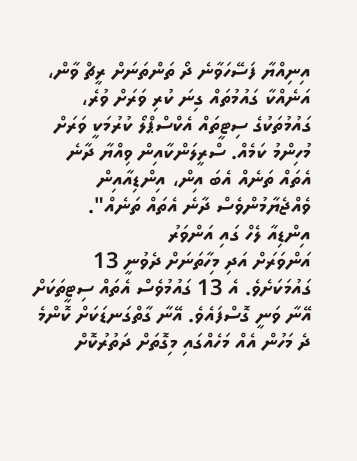އިނިއްޔާ ފަސޭހަވާނެ ދޯ ތަންތަނަށް ރީޗް ވާން، އަނެއްކާ ގައުމުތައް ގިނަ ކުރި ވަރަށް ވުރެ، ގައުމުތަކުގެ ސިޓީތައް އެކްސްޕްލޯ ކުރުމަކީ ވަރަށް މުހިންމު ކަމެއް. ސްރީލަންކާއިން ވިއްޔާ ދާނެ އެތައް ތަނެއް އެބަ އިން، އިންޑިއާއިން ވެއްޖެޔާމުންވެސް ދާނެ އެތައް ތަނެއް".
އިންޑިއާ ލެހް ގައި އަންވަރު
އަންވަރަށް އަދި މިހާތަނަށް ދެވުނީ 13 ގައުމަކަށެވެ. އެ 13 ގައުމުވެސް އެތައް ސިޓީތަކަށް އޭނާ ވަނީ ގޮސްފައެވެ. އޭނާ ގާތްގަނޑަކަށް ކޮންމެ ދެ މަހުން އެއް މަހެއްގައި މިގޮތަށް ދަތުރުކޮށް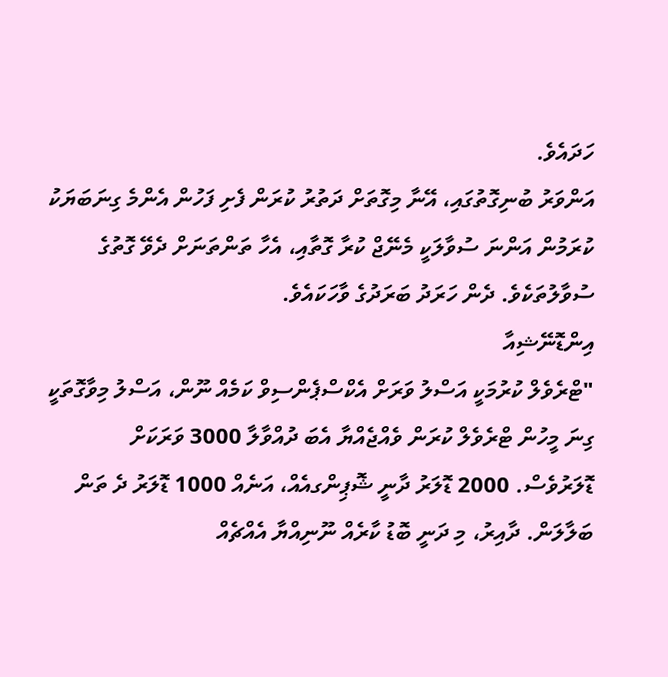ހަދައެވެ.
އަންވަރު ބުނިގޮތުގައި، އޭނާ މިގޮތަށް ދަތުރު ކުރަން ފެށި ފަހުން އެންމެ ގިނަބަޔަކު ކުރަމުން އަންނަ ސުވާލަކީ މެނޭޖް ކުރާ ގޮތާއި، އެހާ ތަންތަނަށް ދެވޭ ގޮތުގެ ސުވާލުތަކެވެ. ދެން ހަރަދު ބަރަދުގެ ވާހަކައެވެ.
އިންޑޮނޭޝިއާ
"ޓްރެވެލް ކުރުމަކީ އަސްލު ވަރަށް އެކްސްޕެންސިވް ކަމެއް ނޫން، އަސްލު މިވާގޮތަކީ ގިނަ މީހުން ޓްރެވެލް ކުރަން ވެއްޖެއްޔާ އެބަ ދުއްވާލާ 3000 ވަރަކަށް ޑޮލަރުވެސް. 2000 ޑޮލަރު ދާނީ ޝޮޕިންގއެއް، އަނެއް 1000 ޑޮލަރު ދެ ތަން ބަލާލަން. ދާއިރު، މި ދަނީ ބޮޑު ކާރެއް ނޫނިއްޔާ އެއްޗެއް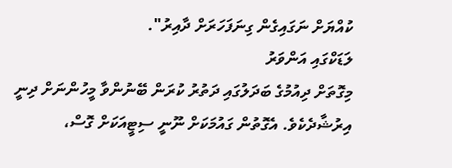ކުއްޔަށް ނަގައިގެން ގިނަފަހަރަށް ދާއިރު".
ލަޑަކްގައި އަންވަރު
މިގޮތަށް ދިއުމުގެ ބަދަލުގައި ދަތުރު ކުރަން ބޭނުންވާ މީހުންނަށް ދިނީ އިރުޝާދެކެވެ. އެގޮތުން ގައުމަކަށް ނޫނީ ސިޓީއަކަށް ގޮސް،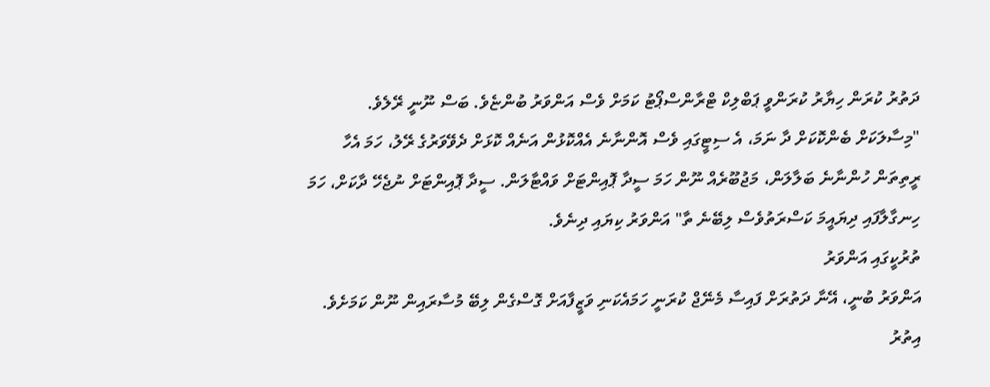ދަތުރު ކުރަން ހިޔާރު ކުރަންވީ ޕަބްލިކް ޓްރާންސްޕޯޓު ކަމަށް ވެސް އަންވަރު ބުންޏެވެ. ބަސް ނޫނީ ރޭލެވެ.
"މިސާލަކަށް ބެންކޮކަށް ދާ ނަމަ، އެ ސިޓީގައި ވެސް އޮންނާނެ އެއްކޮޅުން އަނެއް ކޮޅަށް ދެވޭވަރުގެ ރޭލު، ހަމަ އެހާ ރީތިތަން ހުންނާނެ ބަލާލަން، މަޖުބޫރެއް ނޫން ހަމަ ސީދާ ޕޮއިންޓަށް ވައްޓާލަން. ސީދާ ޕޮއިންޓަށް ނުޖެހޭ ދާކަށް، ހަމަ ހިނގާލާފައި ދިޔައީމަ ކަސްރަތުވެސް ލިބޭނެ ތާ" އަންވަރު ކިޔައި ދިނެވެ.
ތުރުކީގައި އަންވަރު
އަންވަރު ބުނީ، އޭނާ ދަތުރަށް ފައިސާ މެނޭޖް ކުރަނީ ހަމައެކަނި ވަޒީފާއަށް ގޮސްގެން ލިބޭ މުސާރައިން ނޫން ކަމަށެވެ. އިތުރު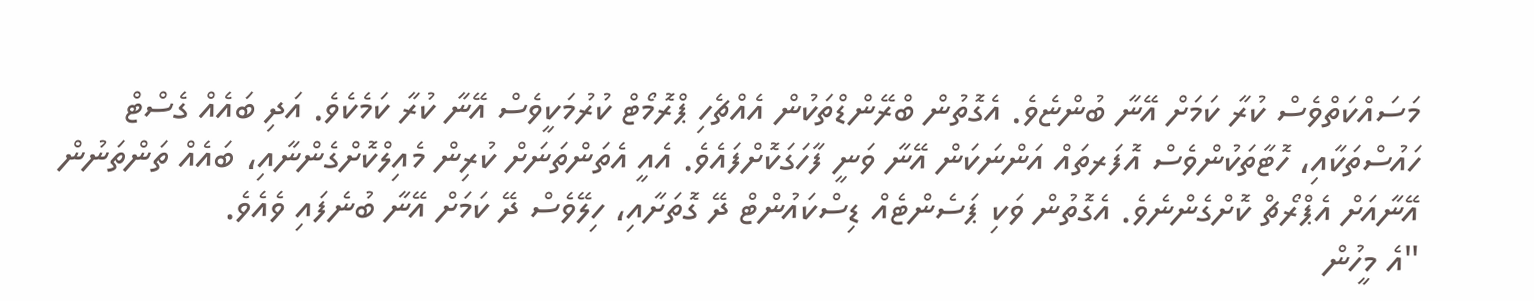މަސައްކަތްވެސް ކުރާ ކަމަށް އޭނާ ބުންޏެވެ. އެގޮތުން ބްރޭންޑްތަކުން އެއްޗެހި ޕްރޮމޯޓް ކުރުމަކީވެސް އޭނާ ކުރާ ކަމެކެވެ. އަދި ބައެއް ގެސްޓް ހައުސްތަކާއި، ހޮޓާތަކުންވެސް އޮފަރތައް އަންނަކަން އޭނާ ވަނީ ފާހަގަކޮށްފައެވެ. އެއީ އެތަންތަނަށް ކުރިން މެއިލްކޮށްގެންނާއި، ބައެއް ތަންތަނުން އޭނާއަށް އެޕްރޯޗް ކޮށްގެންނެވެ. އެގޮތުން ވަކި ޕަސެންޓެއް ޑިސްކައުންޓް ދޭ ގޮތަށާއި، ހިލޭވެސް ދޭ ކަމަށް އޭނާ ބުނެފައި ވެއެވެ.
"އެ މީހުން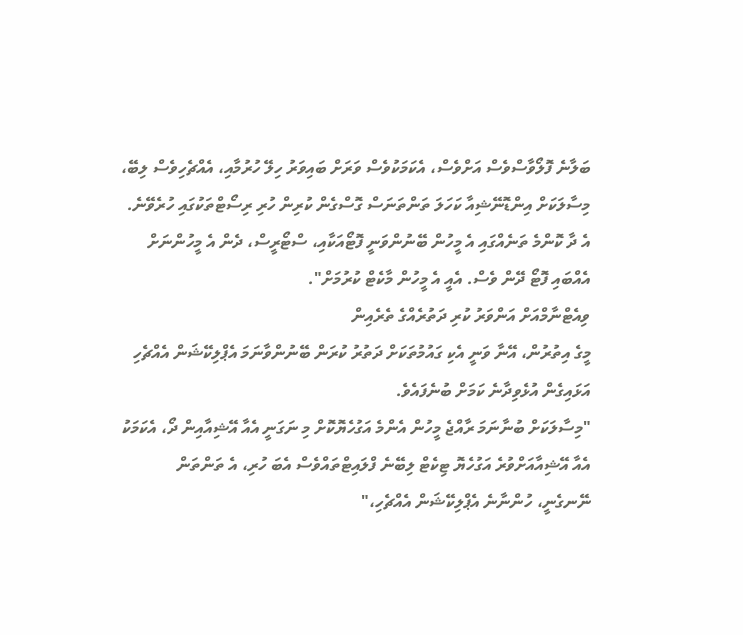ބަލާނެ ފޮލޯވާސްވެސް އަށްވެސް، އެކަމަކުވެސް ވަރަށް ބައިވަރު ހިލޭ ހުރުމާއި، އެއްޗެހިވެސް ލިބޭ، މިސާލަކަށް އިންޑޮނޭޝިއާ ކަހަލަ ތަންތަނަސް ގޮސްގެން ކުރިން ހުރި ރިސޯޓްތަކުގައި ހުރެވޭނެ. އެ ދާ ކޮންމެ ތަނެއްގައި އެ މީހުން ބޭނުންވަނީ ފޮޓޯއަކާއި، ސްޓޯރީސް، ދެން އެ މީހުންނަށް އެއްބައި ފޮޓޯ ދޭން ވެސް. އެއީ އެ މީހުން މާކެޓް ކުރުމަށް".
ވިއެޓްނާމްއަށް އަންވަރު ކުރި ދަތުރެއްގެ ތެރެއިން
މީގެ އިތުރުން، އޭނާ ވަނީ އެކި ގައުމުތަކަށް ދަތުރު ކުރަން ބޭނުންވާނަމަ އެޕްލިކޭޝަން އެއްޗެހި އަޅައިގެން އުޅެވިދާނެ ކަމަށް ބުނެފައެވެ.
"މިސާލަކަށް ބުނާނަމަ ރާއްޖެ މީހުން އެންމެ އަގުހެޔޮކޮށް މި ނަގަނީ އެއާ އޭޝިއާއިން ދޯ، އެކަމަކު އެއާ އޭޝިއާއަށްވުރެ އަގުހެޔޮ ޓިކެޓް ލިބޭނެ ފްލައިޓްތައްވެސް އެބަ ހުރި، އެ ތަންތަން ނޭނގެނީ، ހުންނާނެ އެޕްލިކޭޝަން އެއްޗެހި،"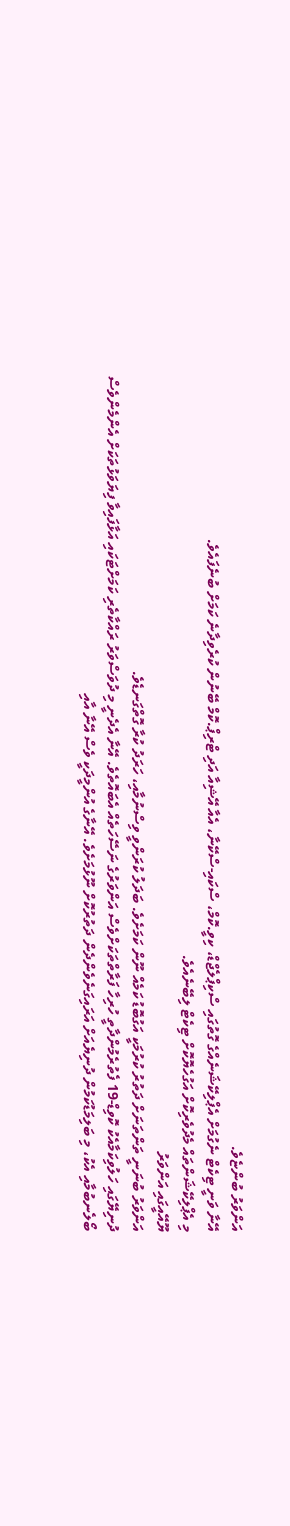އަންވަރު ބުންޏެވެ.
އޭނާ ވަނީ ޓިކެޓް ނެގުމަށް އެޕްލިކޭޝަނެއްގެ ގޮތުގައި ސްކިޕްލެޖްޑް، ކިވީ.ކޮމް، ސްކައި-ސްކޭނާ، އެއާ އޭޝިއާ އަދި ޓްރިޕް.ކޮމް ބޭނުން ކުރެވިދާނެ ކަމަށް ބުނެފައެވެ.
މި އެޕްލިކޭޝަންތައް މެދުވެރިކޮށް އަގުހެޔޮކޮށް ޓިކެޓް ލިބޭނެއެވެ.
ޔޫއޭއީގައި އަންވަރު
އަންވަރު ބުނަނީ ތަންތަނަށް ދަތުރު ކުރުމަކީ އަގުބޮޑު ކަމެއް ނޫން ކަމަށެވެ. ބަދަލު ކުރަންވީ ވިސްނުމާއި، ހަރަދު ކުރާ ގޮތްގަނޑެވެ.
ދުނިޔޭގައި ހަލުވިކަމާއެކު ކޮވިޑް-19 ފެތުރެމުންދާތީ ހުރިހާ ފަރާތްތަކަށްވެސް އަންވަރުގެ ނަސޭހަތެއް އެބައޮތެވެ. އޭނާ އެދެނީ މި ދުވަސްވަރު ރައްކާތެރި ކަމަށްޓަކައި އަޅާފައިވާ ފިޔަވަޅުތަކަށް އެންމެންވެސް ބޯލެނބުމާއި އެކު، މި ބަލިމަޑުކަމުން ދުނިޔެއަށް އަރައިގަނެވެންދެން ދަތުރުކޮށް ނޫޅުމަށެވެ. އޭނާގެ އުންމީދަކީ ވެސް އޭނާ އާއި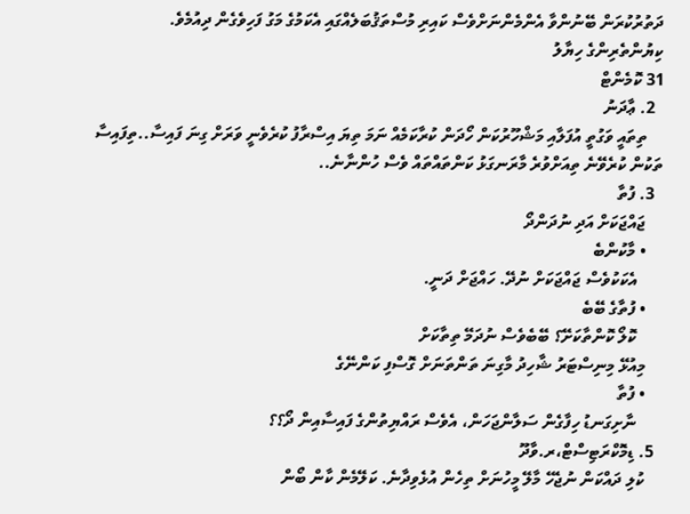ދަތުރުކުރަން ބޭނުންވާ އެންމެންނަށްވެސް ކައިރި މުސްތަޤުބަލެއްގައި އެކަމުގެ މަގު ފަހިވެގެން ދިއުމެވެ.
ކިޔުންތެރިންގެ ހިޔާލު
31 ކޮމެންޓް
  2. ޢާދަނު
    ތިތައީ ވަގުތީ އުފަލާއި މަޝްހޫރުކަން ހޯދަން ކުރާކަމެއް ނަމަ ތިޔަ އިސްރާފު ކުރެވެނީ ވަރަށް ގިނަ ފައިސާ..ތިފައިސާ ތަކުން ކުރެވޭނެ ތިއަށްވުރެ މާރަނގަޅު ކަންތައްތައް ވެސް ހުންނާނެ..
  3. ފުތާ
    ޖައްޖަކަށް އަދި ނުދަންދޯ
    • މާކުންބެ
      އެކަކުވެސް ޖައްޖަކަށް ނުދޭ. ހައްޖަށް ދަނީ.
    • ފުތާގެ ބޭބެ
      ކޮލޯ ކޮންތާކަށޭ؟ ބޭބެވެސް ނުދަމޭ ތިތާކަށް
    މިއުޅޭ މިނިސްޓަރު ޝާހިދު މާގިނަ ތަންތަނަށް ގޮސްފި ކަންނޭގެ
    • ފުތާ
      ނާށިގަނޑު ހިފާގެން ސަލާންޖަހަން، އެވެސް ރައްޔިތުންގެ ފައިސާއިން ދޯ؟؟
  5. ޑިމޮކްރަޓިސްޓް،ރ.ވާދޫ
    ކުލި ދައްކަން ނުޖެހޭ މާލޭ މީހުނަށް ތިހެން އުޅެވިދާނެ. ކަލޭމެން ކާން ބޯން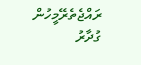ރައްޖެތެރޭމީހުން ގުދާރު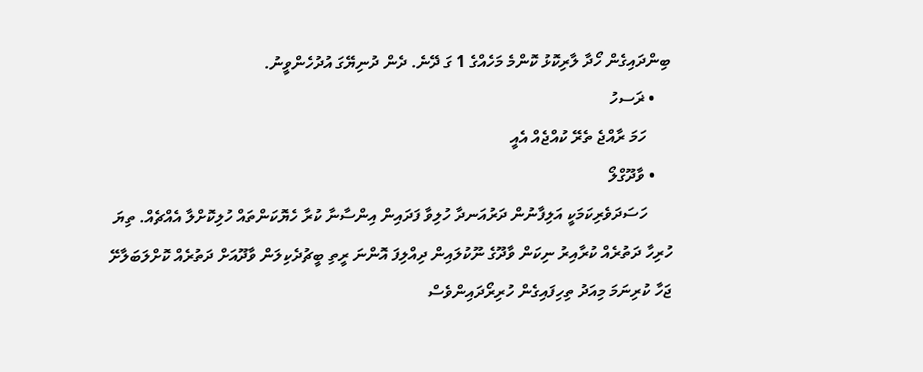ބިންދައިގެން ހޯދާ ލާރިކޮޅު ކޮންމެ މަހެއްގެ 1 ގަ ދޭނެ. ދެން ދުނިޔޭގަ އުދުހެންވީނު.
    • ޜަސހު
      ހަމަ ރާއްޖެ ތެރޭ ކުއްޖެއް އެއީ
    • ވާދޫގްލޯ
      ހަސަދަވެރިކަމަކީ އަލިފާނުން ދަރުއަނދާ ހުލިވާ ފަދައިން އިންސާނާ ކުރާ ހެޔޮކަންތައް ހުލިކޮށްލާ އެއްޗެއް. ތިޔަ ހުރިހާ ދަތުރެއް ކުރާއިރު ނިކަން ވާދޫގެ ނޫކުލައިން ދިއްލިފަ އޮންނަ ރީތި ބީޗުދެކިލަން ވާދޫއަށް ދަތުރެއް ކޮށްލަބަލާށޭ ޖަހާ ކުރިނަމަ މިއަދު ތިހިފައިގެން ހުރިރޯދައިންވެސް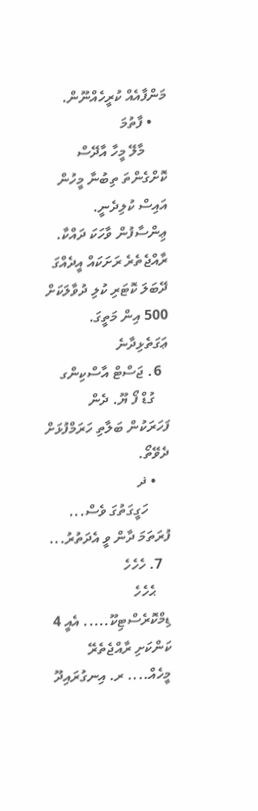މަންފާއެއް ކުރީހެއްނޫން.
    • ފާތުމަ
      މާލޭ މީހާ އާދޭސް ކޮށްގެންތަ ތިބުނާ މީހުން އައިސް ކުލިދެނީ. ޢިންސާފުން ވާހަކަ ދައްކާ. ރާއްޖެތެރެ ރަށަކައް އީދެއްގަ ދޭބަލަ ކޮޓަރި ކުލި ދުވާލަކަށް 500 އިން މަތީގަ. ޢަގަތެޅިދާނެ
  6. ޖަސްޓް އާސްކިންގ
    ގުޑް ފޯ ޔޫ. ދެން ފަހަރަކުން ބަލާތި ހަރަމްފުޅަށް ދެވޭތޯ.
    • ޛ
      ހަގީގަތުގަ ވެސް... ފުރަތަމަ ދާން ވީ އެދަތުރު...
  7. ހެހެހެ
    ޙެހެހެ ޑިމްކޮރެސްޓިކޫ..... އެއީ 4 ކަންކަށި ރާއްޖެތެރޭ މީހެއް.... ރ. އިނގުރައިދޫ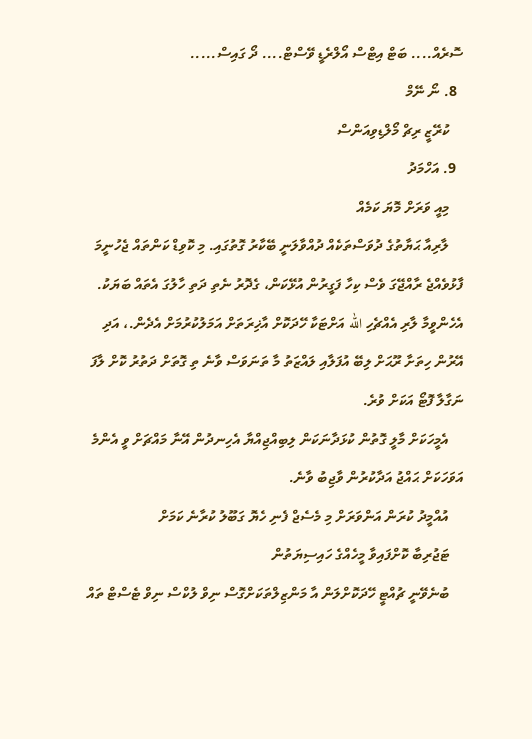ސޮރެއް.... ބަޓް އިޓްސް އޯލްރެޑީ ވޭސްޓް.... ދޯ ގައިސް.....
  8. ނޯ ނޭމް
    ކުރޭޒީ ރިޗް މޯލްޑިވިއަންސް
  9. އަހްމަދު
    މިއީ ވަރަށް މޮޔަ ކަމެއް
    ލާރިއާ ޙަޔާތުގެ ދުވަސްތަކެއް ދުއްވާލަނީ ބޭކާރު ގޮތުގައި. މި ކޮވިޑް ކަންތައް ޖެހުނީމަ ފާޅުވެއްޖެ ރާއްޖޭގަ ވެސް ކިހާ ފަގީރުން އުޅޭކަން، ގެދޮރު ނެތި ދަތި ހާލުގަ އެތައް ބަޔަކު. އެހެންވީމާ ލާރި އެއްޗެހި الله އަށްޓަކާ ހޭދަކޮށް އާޚިރަތަށް އަމަލުކުރުމަށް އެދެން.، އަދި އޭރުން ހިތަށާ ރޫޙަށް ލިބޭ އުފަލާއި ލައްޒަތު މާ ތަނަވަސް ވާނެ ތި ގޮތަށް ދަތުރު ކޮށް ލާފަ ނަގާލާ ފޮޓޯ އަކަށް ވުރެ.
    އެމީހަކަށް މާލީ ގޮތުން ކުޅަދާނަކަން ލިބިއްޖިއްޔާ އެހިނދުން އޭނާ މައްޗަށް ވީ އެންމެ އަވަހަކަށް ޙައްޖު އަދާކުރުން ވާޖިބު ވާނެ.
    އުއްމީދު ކުރަން އަންވަރަށް މި މެސެޖް ފެނި ހެޔޮ ގަބޫލު ކުރާނެ ކަމަށް
    ޓަޖުރިބާ ކޮށްފައިވާ މީހެއްގެ ހައިސިޔަތުން
    ބުނެވޭނީ ޗުއްޓީ ހޭދަކޮށްލަން އާ މަންޒިލްތަކަށްގޮސް ނިވް ލުކްސް ނިވް ޓެސްޓް ތައް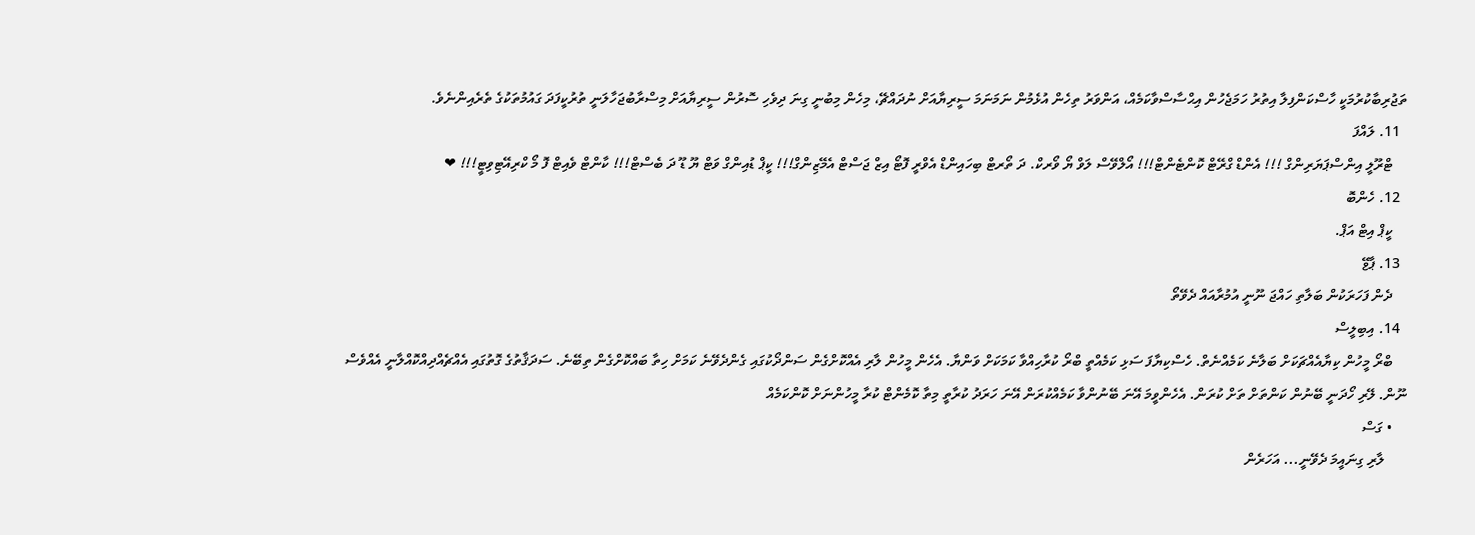ތަޖުރިބާކުރުމަކީ ހާސްކަންފިލާ އިތުރު ހަމަޖެހުން އިޙްސާސްވާކަމެއް، އަންވަރު ތިހެން އުޅެމުން ނަމަނަމަ ސީރިޔާއަށް ނުދައްޗޭ، މިހެން މިބުނީ ގިނަ ދިވެހި ސޮރުން ސީރިޔާއަށް މިސްރާބުޖަހާލަނީ ތުރުކީފަދަ ގައުމުތަކުގެ ތެރެއިންނެވެ.
  11. ލައްފަ
    ޓްރޫލީ އިންސްޕަޔަރިންގް !!! އެންޑް ގްރޭޓް ކޮންޓެންޓް!!! އޯލްވޭސް ލަވް ޔޯ ވޯރކް. ދަ ތޯރޓް ބިހައިންޑް އެވްރީ ފޮޓޯ އިޒް ޖަސްޓް އެމޭޒިންގް!!! ކީޕް ޑުއިންގް ވަޓް ޔޫ ޑޫ ދަ ބެސްޓް!!! ކާންޓް ވެއިޓް ފޮ މޯ ކްރިއޭޓިވިޓީ!!! ❤
  12. ހެންބޮ
    ކީޕް އިޓް އަޕް.
  13. ޕާޱޭ
    ދެން ފަހަރަކުން ބަލާތި ހައްޖަ ނޫނީ އުމުރާއައް ދެވޭތޯ
  14. އިބިލީސް
    ބްރޯ މީހުން ކިޔާއެއްޗަކަށް ބަލާނެ ކަމެއްނެތް. ހެސްކިޔާފަ ސަޅި ކަމެއްތީ ބްރޯ ކުރާހިއްވާ ކަމަކަށް ވަންޔާ. އެހެން މީހުން ލާރި އެއްކޮށްގެން ސަންދޯކުގައި ގެންދެވޭނެ ކަމަށް ހިތާ ބައްކޮށްގެން ތިބޭނެ. ސަދަޤާތުގެ ގޮތުގައި އެއްޗެއްދިއްކޮއްލާނީ އެއްވެސް ނޫން. ލޭރި ހޯދަނީ ބޭނުން ކަންތަށް ތަށް ކުރަން. އެހެންވީމަ އޭނަ ބޭނުންވާ ކަމެއްކުރަން އޭނަ ހަރަދު ކުރާތީ މިތާ ކޮމެންޓް ކުރާ މީހުންނަށް ކޮންކަމެއް
    • ގަސް
      ލާރި ގިނައީމަ ދެވޭނީ... އަހަރެން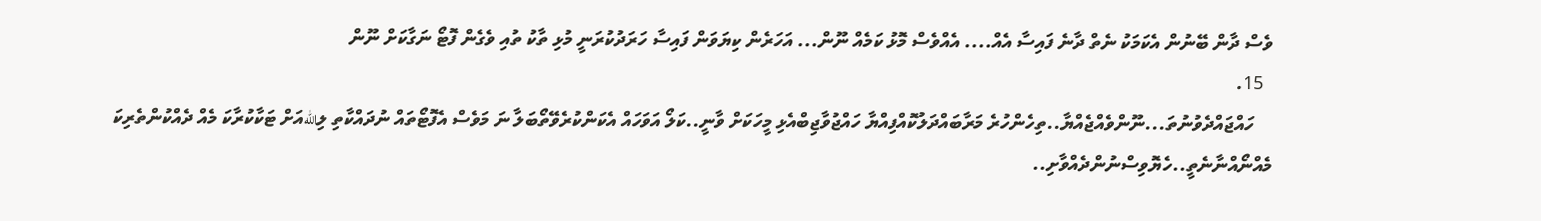ވެސް ދާން ބޭނުން އެކަމަކު ނެތް ދާނެ ފައިސާ އެއް.... އެއްވެސް މޮޅު ކަމެއް ނޫން... އަހަރެން ކިޔަވަން ފައިސާ ހަރަދުކުރަނީ މުޅި ތާކު ތުއި ވެގެން ފޮޓޯ ނަގާކަށް ނޫން
  15.
    ހައްޖައްދެވުނުތަ...ނޫންވެއްޖެއްޔާ..ތިހެންހުރެ މަރާބައްދަލުކޮއްފިއްޔާ ހައްޖުވާޖިބްއެޅި މީހަކަށް ވާނީ..ކަލޯ އަވަހައް އެކަންކުރެވޭތޯބަލާ ނަ މަވެސް އެފޮޓޯތައް ނުދައްކާތި ލިاللهއަށް ޓަކާކުރާކަ މެއް ދެއްކުންތެރިކަ މެއްނޯއްނާނެތީ..ހެޔޮވިސްނުންދެއްވާށި..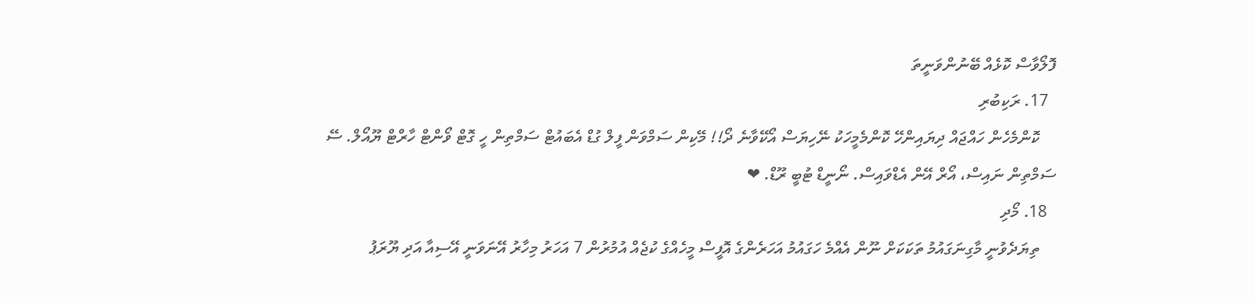ފޮލޯވާސް ކޮޅެއް ބޭނުންވަނީތަ
  17. ރަކިބުރި
    ކޮންމެހެން ހައްޖައް ދިޔައިންހޭ ކޮންމެމީހަކު ނޭހިޔަސް އޯކޭވާނެ ދޯ!! މޭކިން ސަމްވަން ފީލް ގުޑް އެބައުޓް ސަމްތިން ހީ ގޮޓް ވޯންޓް ހާރްޓް ޔޫއޯލް. ސޭ ސަމްތިން ނައިސް، އޯރް އޭން އެޑްވައިސް. ނޯނީޑް ޓުބީ ރޫޑް. ❤
  18. މޯދި
    ތިޔަދެވުނީ މާގިނަގައުމު ތަކަކަށް ނޫން އެއްމެ ހަގައުމު އަހަރެންގެ އޮފީސް މީހެއްގެ ކުޖެއް އުމުރުން 7 އަހަރު މިހާރު އޭނަވަނީ އޭސިއާ އަދި ޔޫރަޕު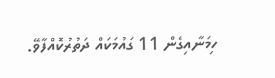ހިމަނާއިގެން 11 ގައުމަކައް ދަތުރުކޮއްފާވޭ.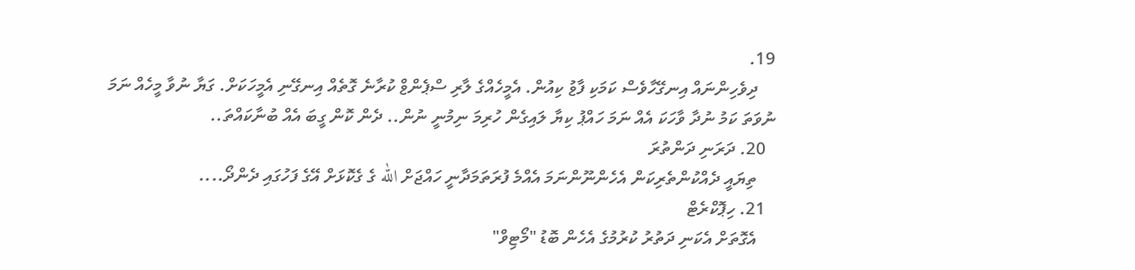19.
    ދިވެހިންނައް އިނގޭހާވެސް ކަމަކި ފާޱު ކިއުން. އެމީހެއްގެ ލާރި ސްޕެންޱް ކުރާނެ ގޮތެއް އިނގޭނި އެމީހަކަށް. ގަޔާ ނުވާ މީހެއް ނަމަ ނުވަތަ ކަމު ނުދާ ވާހަކަ އެއް ނަމަ ހައްޕު ކިޔާ ލައިގެން ހުރިމަ ނިމުނީ ނުން.. ދެން ކޮން ގީބަ އެއް ބުނާކައްތަ..
  20. ދަރަނި ދަންތުރަ
    ތިޔައީ ދެއްކުންތެރިކަން އެހެންނޫންނަމަ އެއްމެ ފުރަތަމަދާނީ ހައްޖަށް الله ގެ ގެކޮޅަށް އޭގެ ފަހުގައި ދެންދޯ....
  21. ހިޕޮކްރެޓް
    އެގޮތަށް އެކަނި ދަތުރު ކުރުމުގެ އެހެން ބޮޑު "މޯޓިވް"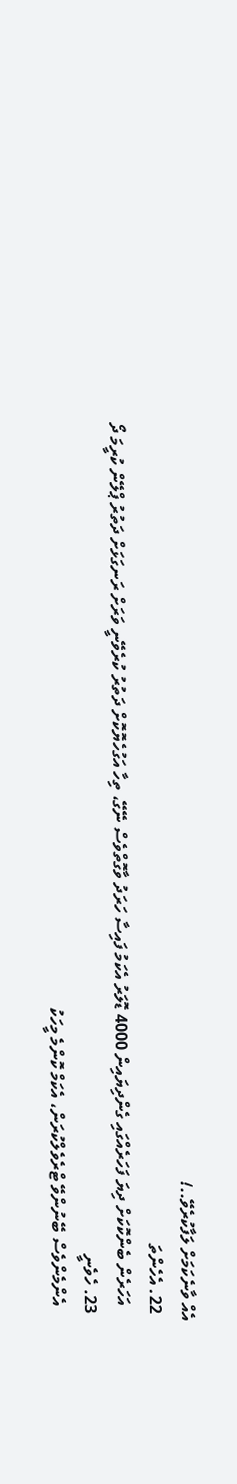އެއް ވާނެކަމަށް ލަފާކުރެވޭ..!
  22. އެހެންތަ
    އަހަރެން ބެންކޮކަށް ދިޔަ ފަހަރެއްގައި ގެންދިޔައިން 4000 ޑޮލަރު އެކަމު ފައިސާ ހަރަދު ވާގޮތްވެސް ނޭގޭ، ތިހާ އަގުހެޔޮކޮށް ދަތުރު ކުރެވޭނީ ވަރަށް ރަނގަޅަށް ދަތުރު ޕްލޭން ކުރީމަ ދޯ
  23. ހެވެނީ
    އެންމެންވެސް ބޭނުންވޭ ޓްރެވެލްކުރަން، އެކަމް ކޮންމެ މީހަކު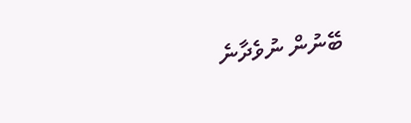ބޭނުން ނުވެދާނެ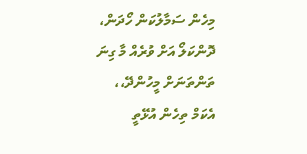މިހެން ސަމާލުކަން ހޯދަން، ދޮންކަލޯ އަށް ވުރެއް މާ ގިނަ ތަންތަނަށް މީހުންދޭ،، އެކަމް ތިހެން އުޅޭތީ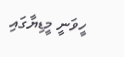ހީވަނީ މީޑިޔާގައި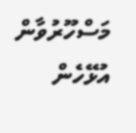މަސްހޫރުވާން އުޅޭހެން